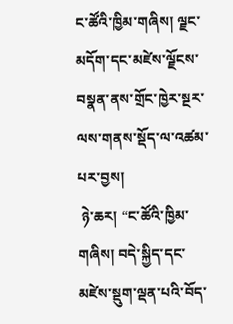ང་ཚོའི་ཁྱིམ་གཞིས། ལྗང་མདོག་དང་མཛེས་ལྗོངས་བསྣན་ནས་གྲོང་ཁྱེར་སྔར་ལས་གནས་སྡོད་ལ་འཚམ་པར་བྱས།
 ཉེ་ཆར། “ང་ཚོའི་ཁྱིམ་གཞིས། བདེ་སྐྱིད་དང་མཛེས་སྡུག་ལྡན་པའི་བོད་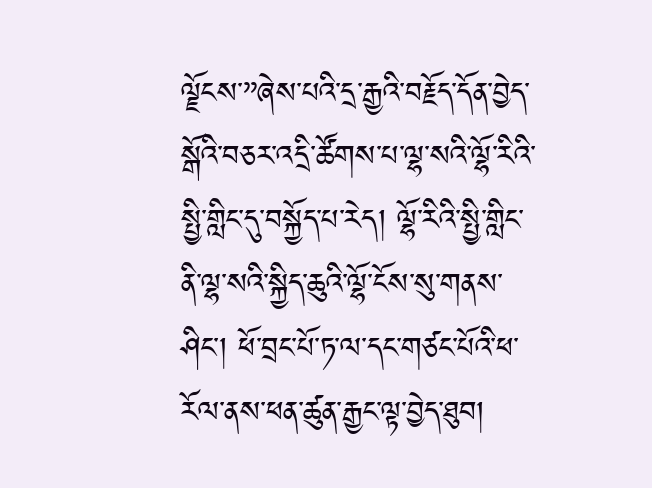ལྗོངས་”ཞེས་པའི་དྲ་རྒྱའི་བརྗོད་དོན་བྱེད་སྒོའི་བཅར་འདྲི་ཚོགས་པ་ལྷ་སའི་ལྷོ་རིའི་སྤྱི་གླིང་དུ་བསྐྱོད་པ་རེད། ལྷོ་རིའི་སྤྱི་གླིང་ནི་ལྷ་སའི་སྐྱིད་ཆུའི་ལྷོ་ངོས་སུ་གནས་ཤིང་། ཕོ་བྲང་པོ་ཏ་ལ་དང་གཙང་པོའི་ཕ་རོལ་ནས་ཕན་ཚུན་རྒྱང་ལྟ་བྱེད་ཐུབ།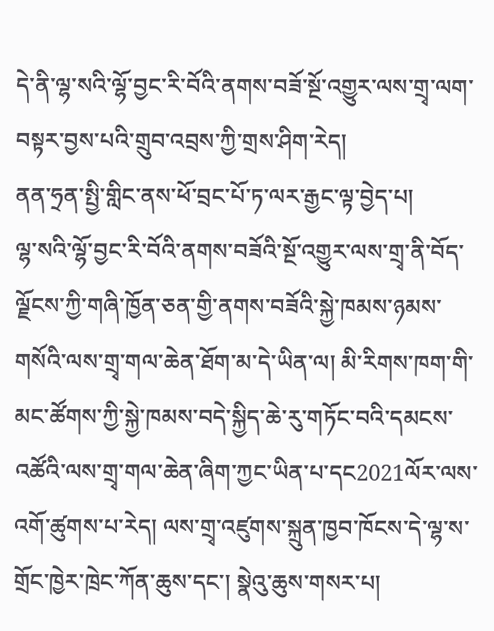དེ་ནི་ལྷ་སའི་ལྷོ་བྱང་རི་བོའི་ནགས་བཟོ་སྔོ་འགྱུར་ལས་གྲྭ་ལག་བསྟར་བྱས་པའི་གྲུབ་འབྲས་ཀྱི་གྲས་ཤིག་རེད།
ནན་ཧྲན་སྤྱི་གླིང་ནས་ཕོ་བྲང་པོ་ཏ་ལར་རྒྱང་ལྟ་བྱེད་པ།
ལྷ་སའི་ལྷོ་བྱང་རི་བོའི་ནགས་བཟོའི་སྔོ་འགྱུར་ལས་གྲྭ་ནི་བོད་ལྗོངས་ཀྱི་གཞི་ཁྱོན་ཅན་གྱི་ནགས་བཟོའི་སྐྱེ་ཁམས་ཉམས་གསོའི་ལས་གྲྭ་གལ་ཆེན་ཐོག་མ་དེ་ཡིན་ལ། མི་རིགས་ཁག་གི་མང་ཚོགས་ཀྱི་སྐྱེ་ཁམས་བདེ་སྐྱིད་ཆེ་རུ་གཏོང་བའི་དམངས་འཚོའི་ལས་གྲྭ་གལ་ཆེན་ཞིག་ཀྱང་ཡིན་པ་དང2021ལོར་ལས་འགོ་ཚུགས་པ་རེད། ལས་གྲྭ་འཛུགས་སྐྲུན་ཁྱབ་ཁོངས་དེ་ལྷ་ས་གྲོང་ཁྱེར་ཁྲེང་ཀོན་ཆུས་དང་། སྣེའུ་ཆུས་གསར་པ།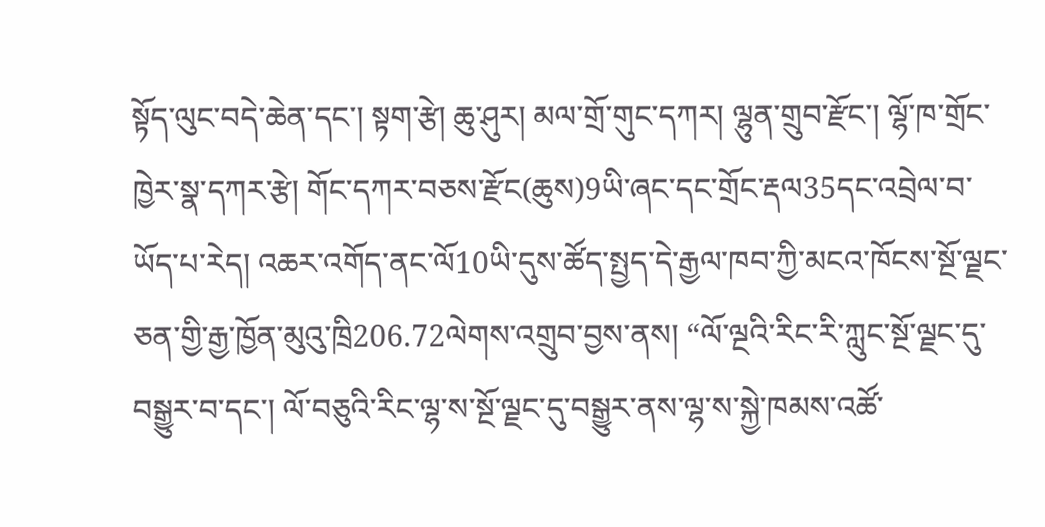སྟོད་ལུང་བདེ་ཆེན་དང་། སྟག་རྩེ། ཆུ་ཤུར། མལ་གྲོ་གུང་དཀར། ལྷུན་གྲུབ་རྫོང་། ལྷོ་ཁ་གྲོང་ཁྱེར་སྣ་དཀར་རྩེ། གོང་དཀར་བཅས་རྫོང(ཆུས)9ཡི་ཞང་དང་གྲོང་རྡལ35དང་འབྲེལ་བ་ཡོད་པ་རེད། འཆར་འགོད་ནང་ལོ10ཡི་དུས་ཚོད་སྤྱད་དེ་རྒྱལ་ཁབ་ཀྱི་མངའ་ཁོངས་སྔོ་ལྗང་ཅན་གྱི་རྒྱ་ཁྱོན་མུའུ་ཁྲི206.72ལེགས་འགྲུབ་བྱས་ནས། “ལོ་ལྔའི་རིང་རི་ཀླུང་སྔོ་ལྗང་དུ་བསྒྱུར་བ་དང་། ལོ་བཅུའི་རིང་ལྷ་ས་སྔོ་ལྗང་དུ་བསྒྱུར་ནས་ལྷ་ས་སྐྱེ་ཁམས་འཚོ་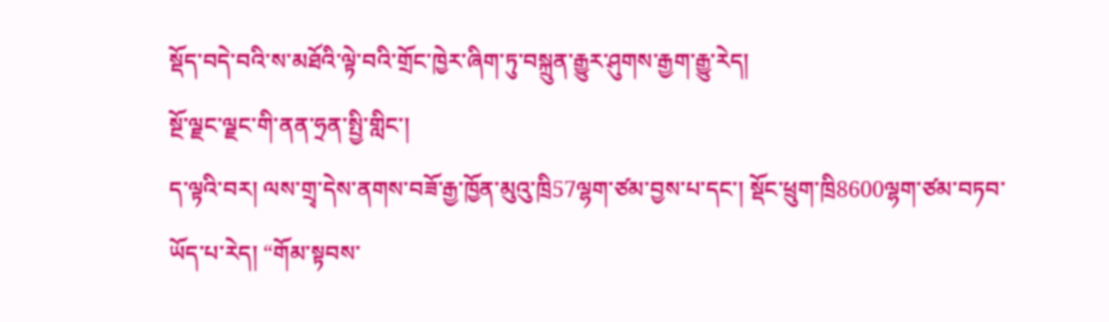སྡོད་བདེ་བའི་ས་མཐོའི་ལྟེ་བའི་གྲོང་ཁྱེར་ཞིག་ཏུ་བསྐྲུན་རྒྱུར་ཤུགས་རྒྱག་རྒྱུ་རེད།
སྔོ་ལྗང་ལྗང་གི་ནན་ཧྲན་སྤྱི་གླིང་།
ད་ལྟའི་བར། ལས་གྲྭ་དེས་ནགས་བཟོ་རྒྱ་ཁྱོན་མུའུ་ཁྲི57ལྷག་ཙམ་བྱས་པ་དང་། སྡོང་ཕྲུག་ཁྲི8600ལྷག་ཙམ་བཏབ་ཡོད་པ་རེད། “གོམ་སྟབས་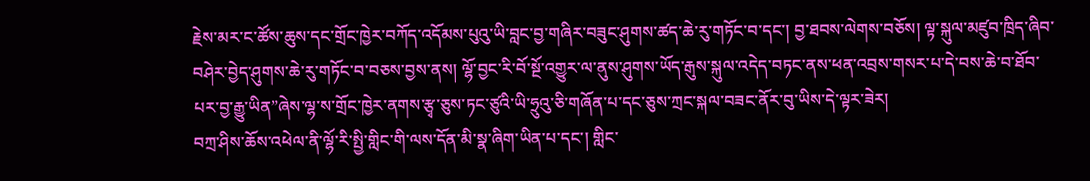རྗེས་མར་ང་ཚོས་ཆུས་དང་གྲོང་ཁྱེར་བཀོད་འདོམས་པུའུ་ཡི་བླང་བྱ་གཞིར་བཟུང་ཤུགས་ཚད་ཆེ་རུ་གཏོང་བ་དང་། བྱ་ཐབས་ལེགས་བཅོས། ལྟ་སྐུལ་མཛུབ་ཁྲིད་ཞིབ་བཤེར་བྱེད་ཤུགས་ཆེ་རུ་གཏོང་བ་བཅས་བྱས་ནས། ལྷོ་བྱང་རི་བོ་སྔོ་འགྱུར་ལ་ནུས་ཤུགས་ཡོད་རྒུས་སྐུལ་འདེད་བཏང་ནས་ཕན་འབྲས་གསར་པ་དེ་བས་ཆེ་བ་ཐོབ་པར་བྱ་རྒྱུ་ཡིན”ཞེས་ལྷ་ས་གྲོང་ཁྱེར་ནགས་རྩྭ་ཅུས་ཏང་ཙུའི་ཡི་ཧྲུའུ་ཅི་གཞོན་པ་དང་ཅུས་ཀྲང་སྐལ་བཟང་ནོར་བུ་ཡིས་དེ་ལྟར་ཟེར།
བཀྲ་ཤིས་ཆོས་འཕེལ་ནི་ལྷོ་རི་སྤྱི་གླིང་གི་ལས་དོན་མི་སྣ་ཞིག་ཡིན་པ་དང་། གླིང་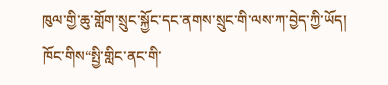ཁུལ་གྱི་ཆུ་གློག་སྲུང་སྐྱོང་དང་ནགས་སྲུང་གི་ལས་ཀ་བྱེད་ཀྱི་ཡོད། ཁོང་གིས“སྤྱི་གླིང་ནང་གི་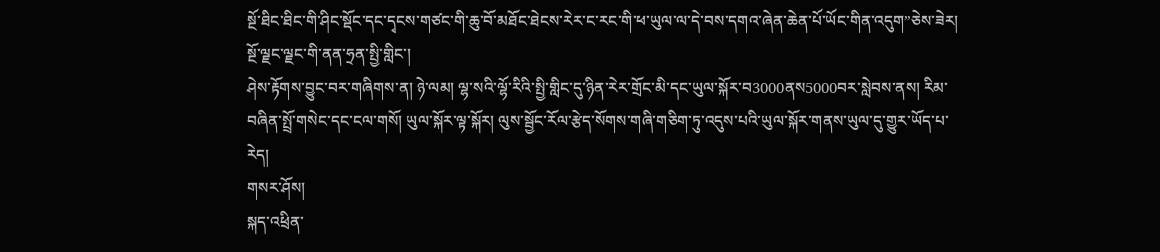སྔོ་ཐིང་ཐིང་གི་ཤིང་སྡོང་དང་དྭངས་གཙང་གི་ཆུ་བོ་མཐོང་ཐེངས་རེར་ང་རང་གི་ཕ་ཡུལ་ལ་དེ་བས་དགའ་ཞེན་ཆེན་པོ་ཡོང་གིན་འདུག”ཅེས་ཟེར།
སྔོ་ལྗང་ལྗང་གི་ནན་ཧྲན་སྤྱི་གླིང་།
ཤེས་རྟོགས་བྱུང་བར་གཞིགས་ན། ཉེ་ལམ། ལྷ་སའི་ལྷོ་རིའི་སྤྱི་གླིང་དུ་ཉིན་རེར་གྲོང་མི་དང་ཡུལ་སྐོར་བ3000ནས5000བར་སླེབས་ནས། རིམ་བཞིན་སྤྲོ་གསེང་དང་ངལ་གསོ། ཡུལ་སྐོར་ལྟ་སྐོར། ལུས་སྦྱོང་རོལ་རྩེད་སོགས་གཞི་གཅིག་ཏུ་འདུས་པའི་ཡུལ་སྐོར་གནས་ཡུལ་དུ་གྱུར་ཡོད་པ་རེད།
གསར་ཤོས།
སྐད་འཕྲིན་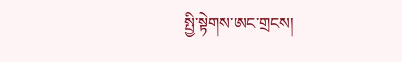སྤྱི་སྟེགས་ཨང་གྲངས།